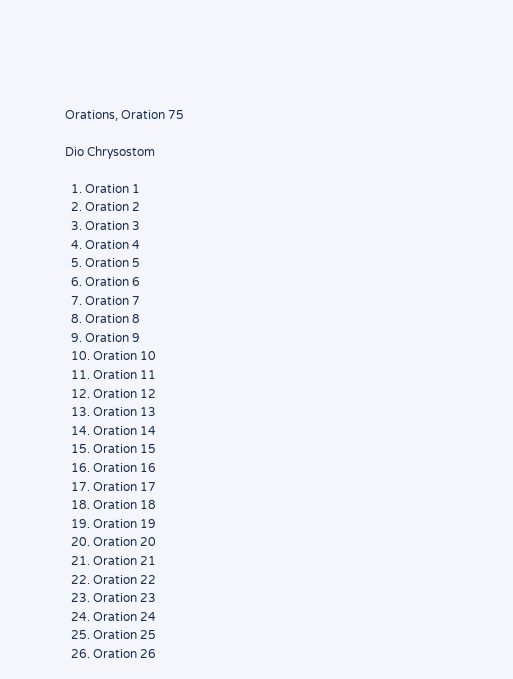Orations, Oration 75

Dio Chrysostom

  1. Oration 1
  2. Oration 2
  3. Oration 3
  4. Oration 4
  5. Oration 5
  6. Oration 6
  7. Oration 7
  8. Oration 8
  9. Oration 9
  10. Oration 10
  11. Oration 11
  12. Oration 12
  13. Oration 13
  14. Oration 14
  15. Oration 15
  16. Oration 16
  17. Oration 17
  18. Oration 18
  19. Oration 19
  20. Oration 20
  21. Oration 21
  22. Oration 22
  23. Oration 23
  24. Oration 24
  25. Oration 25
  26. Oration 26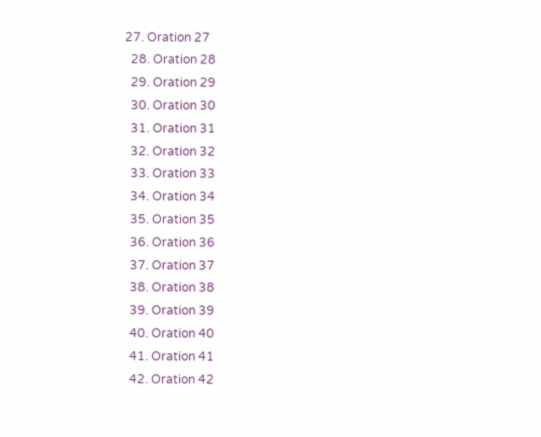27. Oration 27
  28. Oration 28
  29. Oration 29
  30. Oration 30
  31. Oration 31
  32. Oration 32
  33. Oration 33
  34. Oration 34
  35. Oration 35
  36. Oration 36
  37. Oration 37
  38. Oration 38
  39. Oration 39
  40. Oration 40
  41. Oration 41
  42. Oration 42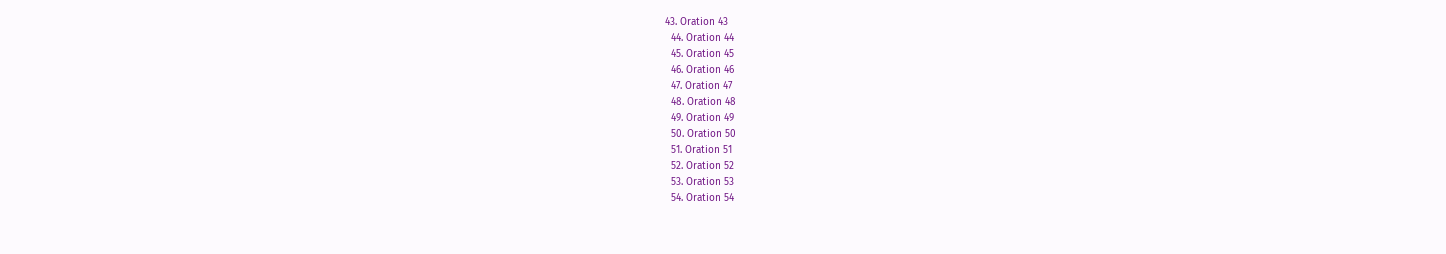43. Oration 43
  44. Oration 44
  45. Oration 45
  46. Oration 46
  47. Oration 47
  48. Oration 48
  49. Oration 49
  50. Oration 50
  51. Oration 51
  52. Oration 52
  53. Oration 53
  54. Oration 54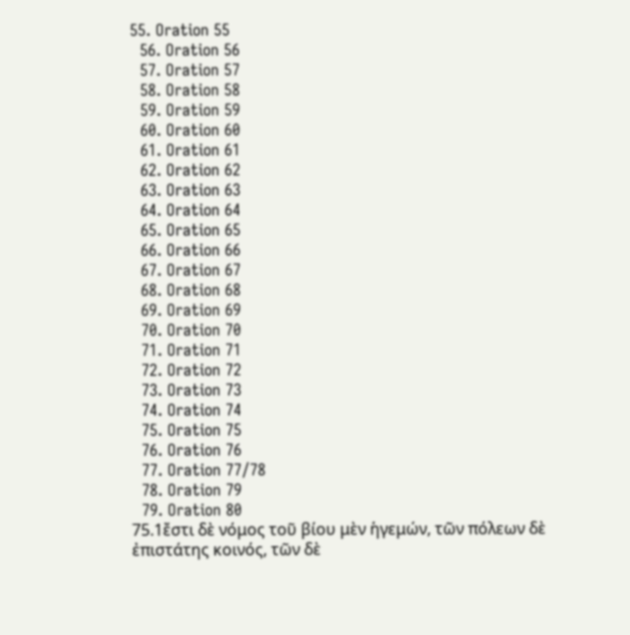55. Oration 55
  56. Oration 56
  57. Oration 57
  58. Oration 58
  59. Oration 59
  60. Oration 60
  61. Oration 61
  62. Oration 62
  63. Oration 63
  64. Oration 64
  65. Oration 65
  66. Oration 66
  67. Oration 67
  68. Oration 68
  69. Oration 69
  70. Oration 70
  71. Oration 71
  72. Oration 72
  73. Oration 73
  74. Oration 74
  75. Oration 75
  76. Oration 76
  77. Oration 77/78
  78. Oration 79
  79. Oration 80
75.1ἔστι δὲ νόμος τοῦ βίου μὲν ἡγεμών, τῶν πόλεων δὲ ἐπιστάτης κοινός, τῶν δὲ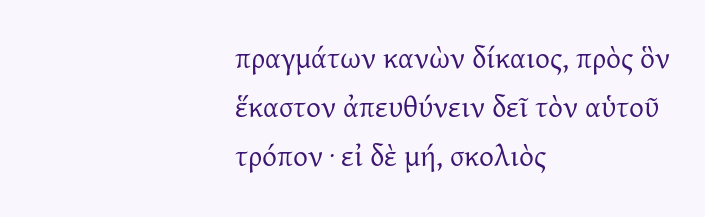πραγμάτων κανὼν δίκαιος, πρὸς ὃν ἕκαστον ἀπευθύνειν δεῖ τὸν αὑτοῦ τρόπον · εἰ δὲ μή, σκολιὸς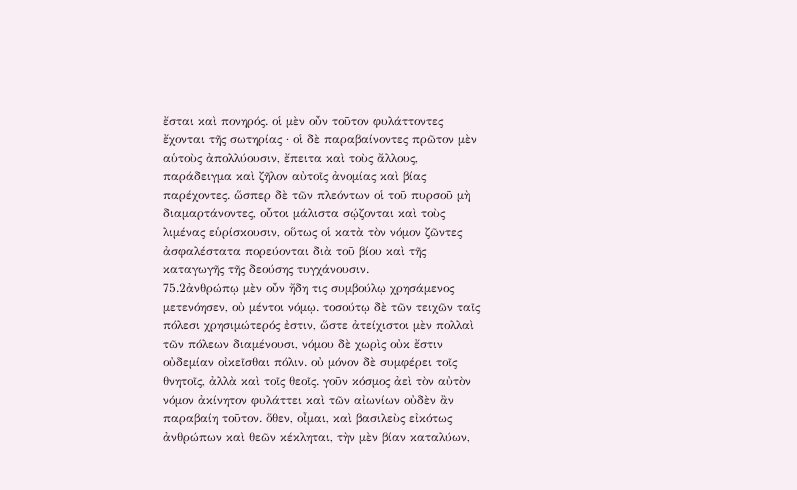ἔσται καὶ πονηρός. οἱ μὲν οὖν τοῦτον φυλάττοντες ἔχονται τῆς σωτηρίας · οἱ δὲ παραβαίνοντες πρῶτον μὲν αὑτοὺς ἀπολλύουσιν, ἔπειτα καὶ τοὺς ἄλλους, παράδειγμα καὶ ζῆλον αὐτοῖς ἀνομίας καὶ βίας παρέχοντες. ὥσπερ δὲ τῶν πλεόντων οἱ τοῦ πυρσοῦ μὴ διαμαρτάνοντες, οὗτοι μάλιστα σῴζονται καὶ τοὺς λιμένας εὑρίσκουσιν, οὕτως οἱ κατὰ τὸν νόμον ζῶντες ἀσφαλέστατα πορεύονται διὰ τοῦ βίου καὶ τῆς καταγωγῆς τῆς δεούσης τυγχάνουσιν.
75.2ἀνθρώπῳ μὲν οὖν ἤδη τις συμβούλῳ χρησάμενος μετενόησεν, οὐ μέντοι νόμῳ. τοσούτῳ δὲ τῶν τειχῶν ταῖς πόλεσι χρησιμώτερός ἐστιν, ὥστε ἀτείχιστοι μὲν πολλαὶ τῶν πόλεων διαμένουσι, νόμου δὲ χωρὶς οὐκ ἔστιν οὐδεμίαν οἰκεῖσθαι πόλιν. οὐ μόνον δὲ συμφέρει τοῖς θνητοῖς, ἀλλὰ καὶ τοῖς θεοῖς. γοῦν κόσμος ἀεὶ τὸν αὐτὸν νόμον ἀκίνητον φυλάττει καὶ τῶν αἰωνίων οὐδὲν ἂν παραβαίη τοῦτον. ὅθεν, οἶμαι, καὶ βασιλεὺς εἰκότως ἀνθρώπων καὶ θεῶν κέκληται, τὴν μὲν βίαν καταλύων,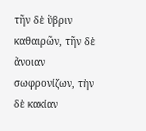τῆν δὲ ὕβριν καθαιρῶν, τῆν δὲ ἄνοιαν σωφρονίζων, τὴν δὲ κακίαν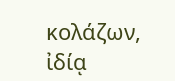κολάζων, ἰδίᾳ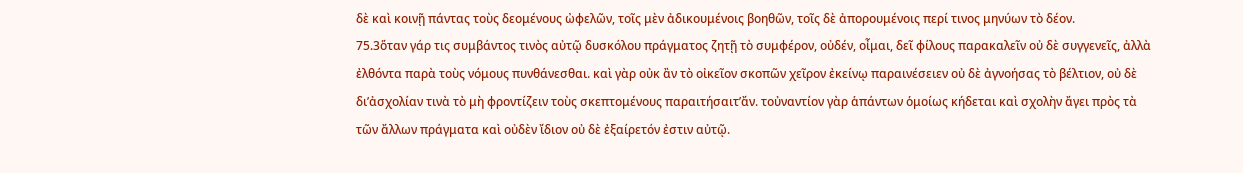δὲ καὶ κοινῇ πάντας τοὺς δεομένους ὠφελῶν, τοῖς μὲν ἀδικουμένοις βοηθῶν, τοῖς δὲ ἀπορουμένοις περί τινος μηνύων τὸ δέον.
75.3ὅταν γάρ τις συμβάντος τινὸς αὐτῷ δυσκόλου πράγματος ζητῇ τὸ συμφέρον, οὐδέν, οἶμαι, δεῖ φίλους παρακαλεῖν οὐ δὲ συγγενεῖς, ἀλλὰ ἐλθόντα παρὰ τοὺς νόμους πυνθάνεσθαι. καὶ γὰρ οὐκ ἂν τὸ οἰκεῖον σκοπῶν χεῖρον ἐκείνῳ παραινέσειεν οὐ δὲ ἀγνοήσας τὸ βέλτιον, οὐ δὲ δι’ἀσχολίαν τινὰ τὸ μὴ φροντίζειν τοὺς σκεπτομένους παραιτήσαιτ’ἄν. τοὐναντίον γὰρ ἁπάντων ὁμοίως κήδεται καὶ σχολὴν ἄγει πρὸς τὰ τῶν ἄλλων πράγματα καὶ οὐδὲν ἴδιον οὐ δὲ ἐξαίρετόν ἐστιν αὐτῷ.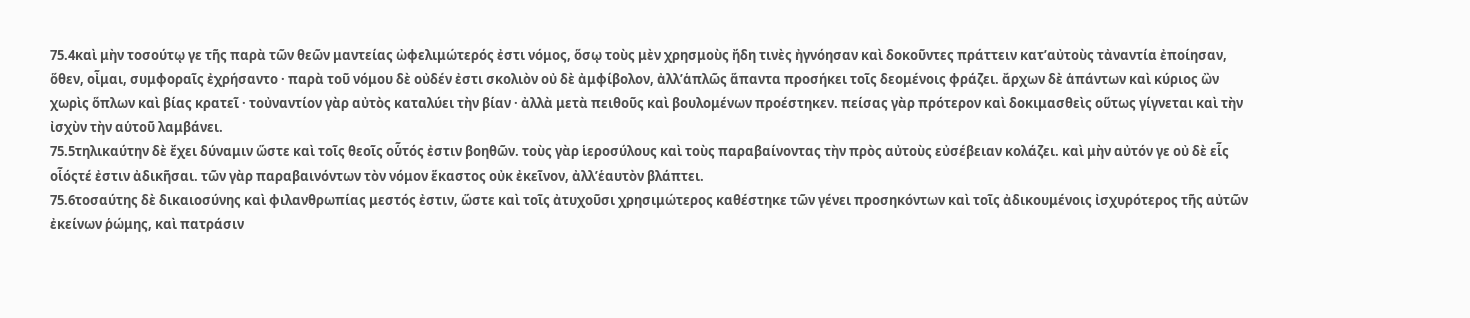75.4καὶ μὴν τοσούτῳ γε τῆς παρὰ τῶν θεῶν μαντείας ὠφελιμώτερός ἐστι νόμος, ὅσῳ τοὺς μὲν χρησμοὺς ἤδη τινὲς ἠγνόησαν καὶ δοκοῦντες πράττειν κατ’αὐτοὺς τἀναντία ἐποίησαν, ὅθεν, οἶμαι, συμφοραῖς ἐχρήσαντο · παρὰ τοῦ νόμου δὲ οὐδέν ἐστι σκολιὸν οὐ δὲ ἀμφίβολον, ἀλλ’ἁπλῶς ἅπαντα προσήκει τοῖς δεομένοις φράζει. ἄρχων δὲ ἁπάντων καὶ κύριος ὢν χωρὶς ὅπλων καὶ βίας κρατεῖ · τοὐναντίον γὰρ αὐτὸς καταλύει τὴν βίαν · ἀλλὰ μετὰ πειθοῦς καὶ βουλομένων προέστηκεν. πείσας γὰρ πρότερον καὶ δοκιμασθεὶς οὕτως γίγνεται καὶ τὴν ἰσχὺν τὴν αὑτοῦ λαμβάνει.
75.5τηλικαύτην δὲ ἔχει δύναμιν ὥστε καὶ τοῖς θεοῖς οὗτός ἐστιν βοηθῶν. τοὺς γὰρ ἱεροσύλους καὶ τοὺς παραβαίνοντας τὴν πρὸς αὐτοὺς εὐσέβειαν κολάζει. καὶ μὴν αὐτόν γε οὐ δὲ εἷς οἷόςτέ ἐστιν ἀδικῆσαι. τῶν γὰρ παραβαινόντων τὸν νόμον ἕκαστος οὐκ ἐκεῖνον, ἀλλ’ἑαυτὸν βλάπτει.
75.6τοσαύτης δὲ δικαιοσύνης καὶ φιλανθρωπίας μεστός ἐστιν, ὥστε καὶ τοῖς ἀτυχοῦσι χρησιμώτερος καθέστηκε τῶν γένει προσηκόντων καὶ τοῖς ἀδικουμένοις ἰσχυρότερος τῆς αὐτῶν ἐκείνων ῥώμης, καὶ πατράσιν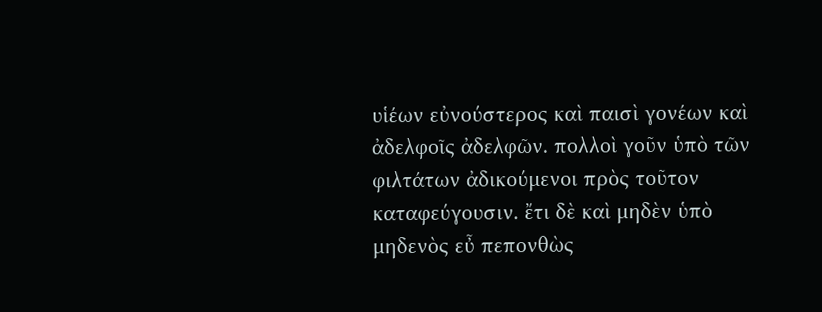υἱέων εὐνούστερος καὶ παισὶ γονέων καὶ ἀδελφοῖς ἀδελφῶν. πολλοὶ γοῦν ὑπὸ τῶν φιλτάτων ἀδικούμενοι πρὸς τοῦτον καταφεύγουσιν. ἔτι δὲ καὶ μηδὲν ὑπὸ μηδενὸς εὖ πεπονθὼς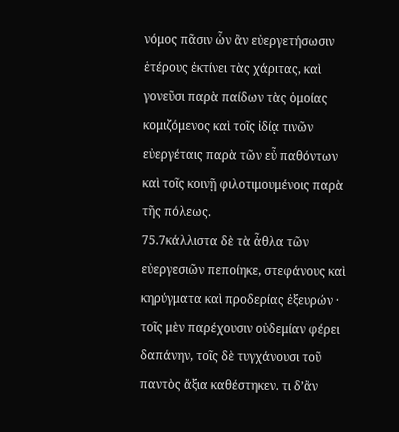νόμος πᾶσιν ὧν ἂν εὐεργετήσωσιν ἑτέρους ἐκτίνει τὰς χάριτας, καὶ γονεῦσι παρὰ παίδων τὰς ὁμοίας κομιζόμενος καὶ τοῖς ἰδίᾳ τινῶν εὐεργέταις παρὰ τῶν εὖ παθόντων καὶ τοῖς κοινῇ φιλοτιμουμένοις παρὰ τῆς πόλεως.
75.7κάλλιστα δὲ τὰ ἆθλα τῶν εὐεργεσιῶν πεποίηκε, στεφάνους καὶ κηρύγματα καὶ προδερίας ἐξευρών · τοῖς μὲν παρέχουσιν οὐδεμίαν φέρει δαπάνην, τοῖς δὲ τυγχάνουσι τοῦ παντὸς ἄξια καθέστηκεν. τι δ’ἂν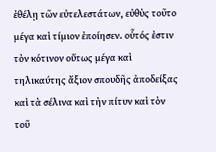ἐθέλῃ τῶν εὐτελεστάτων, εὐθὺς τοῦτο μέγα καὶ τίμιον ἐποίησεν. οὗτός ἐστιν τὸν κότινον οὕτως μέγα καὶ τηλικαύτης ἄξιον σπουδῆς ἀποδείξας καὶ τὰ σέλινα καὶ τὴν πίτυν καὶ τὸν τοῦ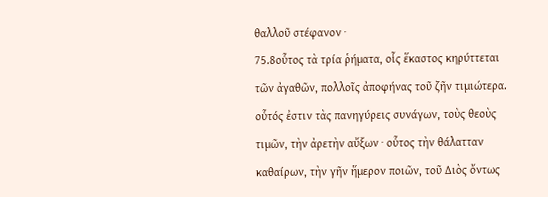θαλλοῦ στέφανον ·
75.8οὗτος τὰ τρία ῥήματα, οἷς ἕκαστος κηρύττεται τῶν ἀγαθῶν, πολλοῖς ἀποφήνας τοῦ ζῆν τιμιώτερα. οὗτός ἐστιν τὰς πανηγύρεις συνάγων, τοὺς θεοὺς τιμῶν, τὴν ἀρετὴν αὔξων · οὗτος τὴν θάλατταν καθαίρων, τὴν γῆν ἥμερον ποιῶν, τοῦ Διὸς ὄντως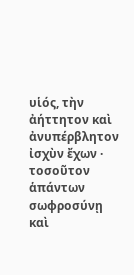υἱός, τὴν ἀήττητον καὶ ἀνυπέρβλητον ἰσχὺν ἔχων · τοσοῦτον ἁπάντων σωφροσύνῃ καὶ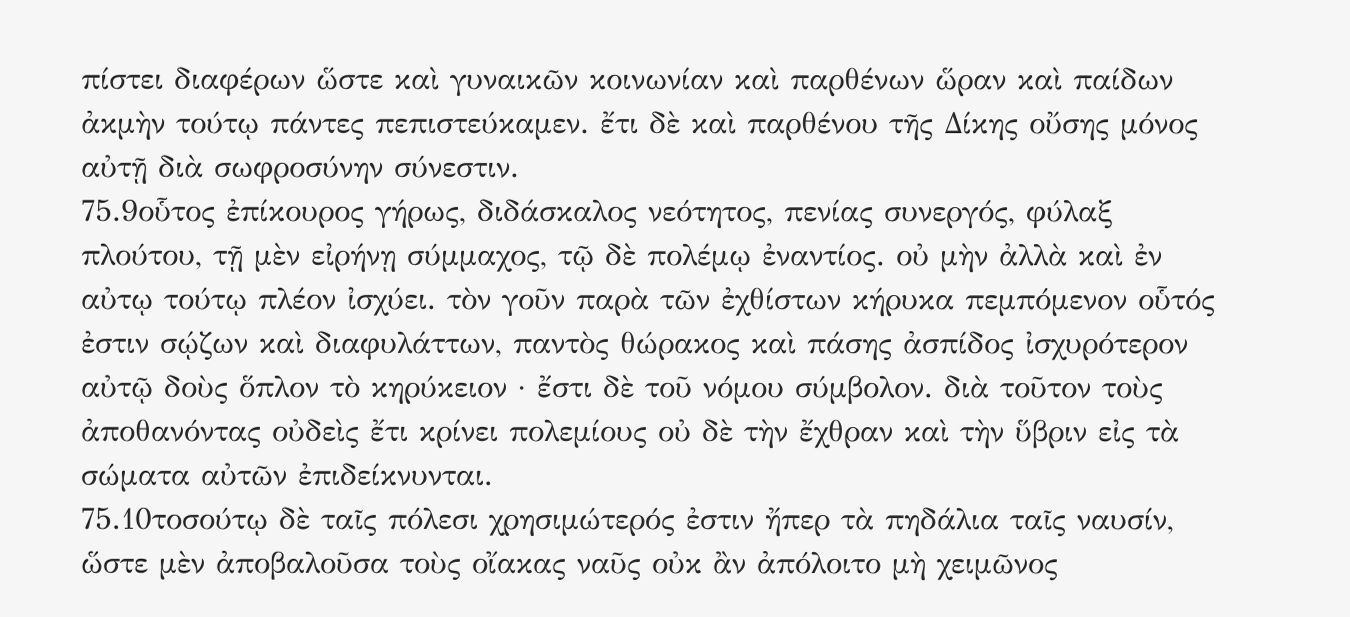πίστει διαφέρων ὥστε καὶ γυναικῶν κοινωνίαν καὶ παρθένων ὥραν καὶ παίδων ἀκμὴν τούτῳ πάντες πεπιστεύκαμεν. ἔτι δὲ καὶ παρθένου τῆς Δίκης οὔσης μόνος αὐτῇ διὰ σωφροσύνην σύνεστιν.
75.9οὗτος ἐπίκουρος γήρως, διδάσκαλος νεότητος, πενίας συνεργός, φύλαξ πλούτου, τῇ μὲν εἰρήνῃ σύμμαχος, τῷ δὲ πολέμῳ ἐναντίος. οὐ μὴν ἀλλὰ καὶ ἐν αὐτῳ τούτῳ πλέον ἰσχύει. τὸν γοῦν παρὰ τῶν ἐχθίστων κήρυκα πεμπόμενον οὗτός ἐστιν σῴζων καὶ διαφυλάττων, παντὸς θώρακος καὶ πάσης ἀσπίδος ἰσχυρότερον αὐτῷ δοὺς ὅπλον τὸ κηρύκειον · ἔστι δὲ τοῦ νόμου σύμβολον. διὰ τοῦτον τοὺς ἀποθανόντας οὐδεὶς ἔτι κρίνει πολεμίους οὐ δὲ τὴν ἔχθραν καὶ τὴν ὕβριν εἰς τὰ σώματα αὐτῶν ἐπιδείκνυνται.
75.10τοσούτῳ δὲ ταῖς πόλεσι χρησιμώτερός ἐστιν ἤπερ τὰ πηδάλια ταῖς ναυσίν, ὥστε μὲν ἀποβαλοῦσα τοὺς οἴακας ναῦς οὐκ ἂν ἀπόλοιτο μὴ χειμῶνος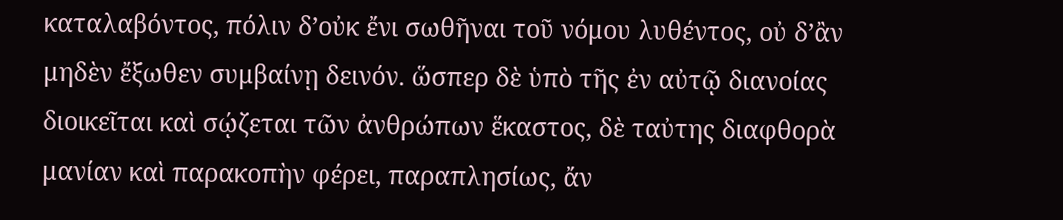καταλαβόντος, πόλιν δ’οὐκ ἔνι σωθῆναι τοῦ νόμου λυθέντος, οὐ δ’ἂν μηδὲν ἔξωθεν συμβαίνῃ δεινόν. ὥσπερ δὲ ὑπὸ τῆς ἐν αὐτῷ διανοίας διοικεῖται καὶ σῴζεται τῶν ἀνθρώπων ἕκαστος, δὲ ταὐτης διαφθορὰ μανίαν καὶ παρακοπὴν φέρει, παραπλησίως, ἄν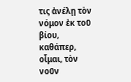τις ἀνέλῃ τὸν νόμον ἐκ τοῦ βίου, καθάπερ, οἶμαι, τὸν νοῦν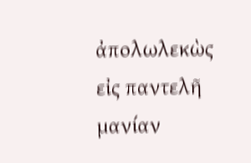ἀπολωλεκὼς εἰς παντελῆ μανίαν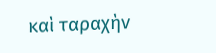καὶ ταραχὴν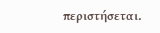περιστήσεται.